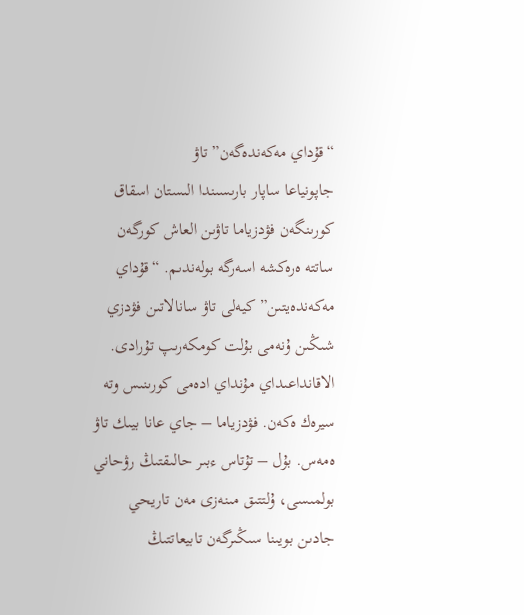“قۇداي مەكەندەگەن” تاۋ
جاپونياعا ساپار بارىسىندا الىستان اسقاق كورىنگەن فۋدزياما تاۋىن العاش كورگەن ساتتە ەرەكشە اسەرگە بولەندىم. “قۇداي مەكەندەيتىن” كيەلى تاۋ سانالاتىن فۋدزي شىڭىن ۇنەمى بۇلت كومكەرىپ تۇرادى. الاقانداعىداي مۇنداي ادەمى كورىنىس وتە سيرەك ەكەن. فۋدزياما – جاي عانا بيىك تاۋ ەمەس. بۇل – تۇتاس ءبىر حالىقتىڭ رۋحاني بولمىسى، ۇلتتىق مىنەزى مەن تاريحي جادىن بويىنا سىڭىرگەن تابيعاتتىڭ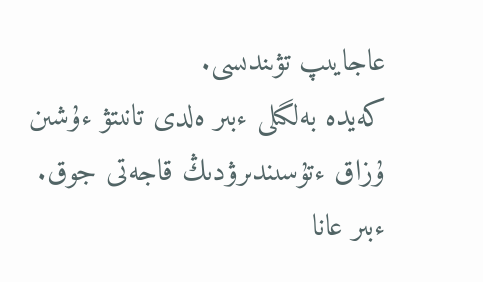عاجايىپ تۋىندىسى.
كەيدە بەلگىلى ءبىر ەلدى تانىتۋ ءۇشىن ۇزاق ءتۇسىندىرۋدىڭ قاجەتى جوق. ءبىر عانا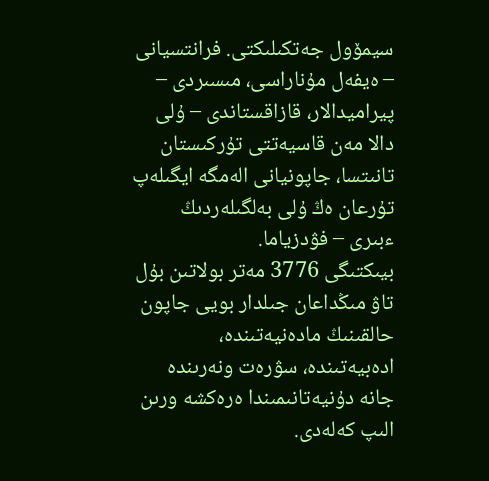سيمۆول جەتكىلىكتى. فرانتسيانى – ەيفەل مۇناراسى، مىسىردى – پيراميدالار، قازاقستاندى – ۇلى دالا مەن قاسيەتتى تۇركىستان تانىتسا، جاپونيانى الەمگە ايگىلەپ تۇرعان ەڭ ۇلى بەلگىلەردىڭ ءبىرى – فۋدزياما.
بيىكتىگى 3776 مەتر بولاتىن بۇل تاۋ مىڭداعان جىلدار بويى جاپون حالقىنىڭ مادەنيەتىندە، ادەبيەتىندە، سۋرەت ونەرىندە جانە دۇنيەتانىمىندا ەرەكشە ورىن الىپ كەلەدى.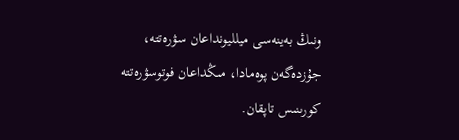ونىڭ بەينەسى ميلليونداعان سۋرەتتە، جۇزدەگەن پوەمادا، مىڭداعان فوتوسۋرەتتە كورىنىس تاپقان.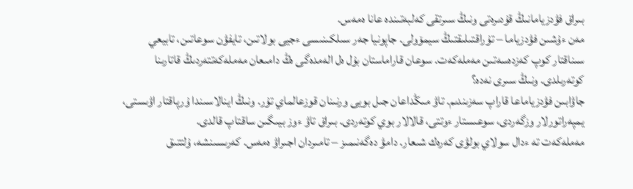بىراق فۋدزيامانىڭ قۇدىرەتى ونىڭ سىرتقى كەلبەتىندە عانا ەمەس.
مەن ءۇشىن فۋدزياما – تۇراقتىلىقتىڭ سيمۆولى. جاپونيا جەر سىلكىنىسى ءجيى بولاتىن، تايفۋن سوعاتىن، تابيعي سىناقتار كوپ كەزدەسەتىن مەملەكەت. سوعان قاراماستان بۇل ەل الەمدەگى ەڭ دامىعان مەملەكەتتەردىڭ قاتارىنا كوتەرىلدى. ونىڭ سىرى نەدە؟
جاۋابىن فۋدزياماعا قاراپ سەزىندىم. تاۋ مىڭداعان جىل بويى ورنىنان قوزعالماي تۇر. ونىڭ اينالاسىندا ۇرپاقتار اۋىستى، يمپەراتورلار وزگەردى، سوعىستار ءوتتى، قالالار بوي كوتەردى. بىراق تاۋ ءوز بيىگىن ساقتاپ قالدى.
مەملەكەت تە ءدال سولاي بولۋى كەرەك شىعار. دامۋ دەگەنىمىز – تامىردان اجىراۋ ەمەس. كەرىسىنشە، ۇلتتىق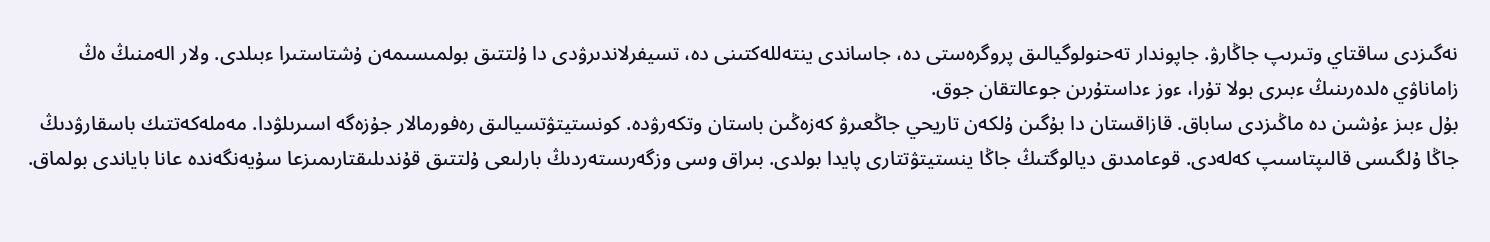نەگىزدى ساقتاي وتىرىپ جاڭارۋ. جاپوندار تەحنولوگيالىق پروگرەستى دە، جاساندى ينتەللەكتىنى دە، تسيفرلاندىرۋدى دا ۇلتتىق بولمىسىمەن ۇشتاستىرا ءبىلدى. ولار الەمنىڭ ەڭ زاماناۋي ەلدەرىنىڭ ءبىرى بولا تۇرا، ءوز ءداستۇرىن جوعالتقان جوق.
بۇل ءبىز ءۇشىن دە ماڭىزدى ساباق. قازاقستان دا بۇگىن ۇلكەن تاريحي جاڭعىرۋ كەزەڭىن باستان وتكەرۋدە. كونستيتۋتسيالىق رەفورمالار جۇزەگە اسىرىلۋدا. مەملەكەتتىك باسقارۋدىڭ جاڭا ۇلگىسى قالىپتاسىپ كەلەدى. قوعامدىق ديالوگتىڭ جاڭا ينستيتۋتتارى پايدا بولدى. بىراق وسى وزگەرىستەردىڭ بارلىعى ۇلتتىق قۇندىلىقتارىمىزعا سۇيەنگەندە عانا باياندى بولماق.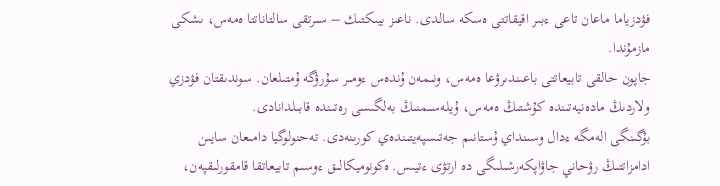فۋدزياما ماعان تاعى ءبىر اقيقاتتى ەسكە سالدى. ناعىز بيىكتىك – سىرتقى سالتاناتتا ەمەس، ىشكى مازمۇندا.
جاپون حالقى تابيعاتتى باعىندىرۋعا ەمەس، ونىمەن ۇندەس ءومىر سۇرۋگە ۇمتىلعان. سوندىقتان فۋدزي ولاردىڭ مادەنيەتىندە كۇشتىڭ ەمەس، ۇيلەسىمنىڭ بەلگىسى رەتىندە قابىلدانادى.
بۇگىنگى الەمگە ءدال وسىنداي ۇستانىم جەتىسپەيتىندەي كورىنەدى. تەحنولوگيا دامىعان سايىن ادامزاتتىڭ رۋحاني جاۋاپكەرشىلىگى دە ارتۋى ءتيىس. ەكونوميكالىق ءوسىم تابيعاتقا قامقورلىقپەن،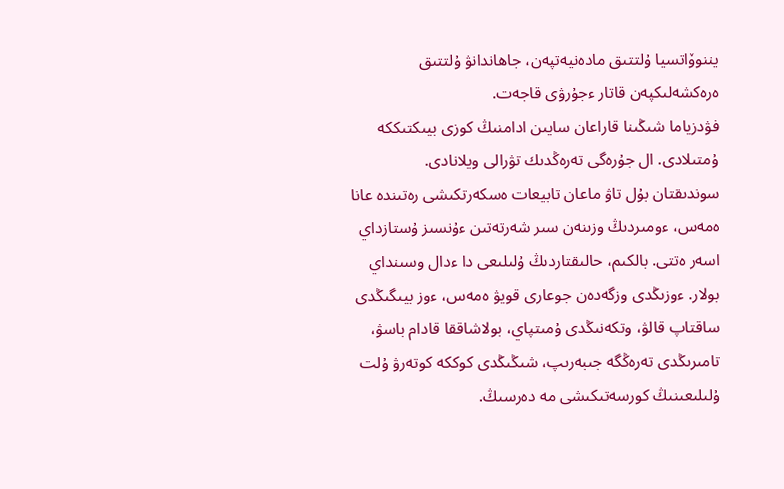يننوۆاتسيا ۇلتتىق مادەنيەتپەن، جاھاندانۋ ۇلتتىق ەرەكشەلىكپەن قاتار ءجۇرۋى قاجەت.
فۋدزياما شىڭىنا قاراعان سايىن ادامنىڭ كوزى بيىكتىككە ۇمتىلادى. ال جۇرەگى تەرەڭدىك تۋرالى ويلانادى.
سوندىقتان بۇل تاۋ ماعان تابيعات ەسكەرتكىشى رەتىندە عانا ەمەس، ءومىردىڭ وزىنەن سىر شەرتەتىن ءۇنسىز ۇستازداي اسەر ەتتى. بالكىم، حالىقتاردىڭ ۇلىلىعى دا ءدال وسىنداي بولار. ءوزىڭدى وزگەدەن جوعارى قويۋ ەمەس، ءوز بيىگىڭدى ساقتاپ قالۋ، وتكەنىڭدى ۇمىتپاي، بولاشاققا قادام باسۋ، تامىرىڭدى تەرەڭگە جىبەرىپ، شىڭىڭدى كوككە كوتەرۋ ۇلت ۇلىلىعىنىڭ كورسەتىكىشى مە دەرسىڭ.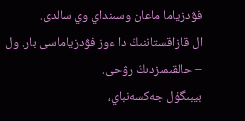فۋدزياما ماعان وسىنداي وي سالدى.
ال قازاقستاننىڭ دا ءوز فۋدزياماسى بار. ول – حالقىمىزدىڭ رۋحى.
بيبىگۇل جەكسەنباي،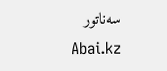سەناتور
Abai.kz